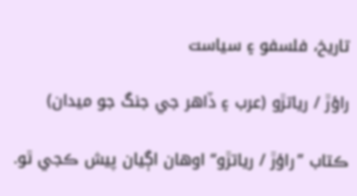تاريخ، فلسفو ۽ سياست

راؤڙ / رياتڙو (عرب ۽ ڏاهر جي جنگ جو ميدان)

ڪتاب ”راؤڙ / رياتڙو“ اوهان اڳيان پيش ڪجي ٿو.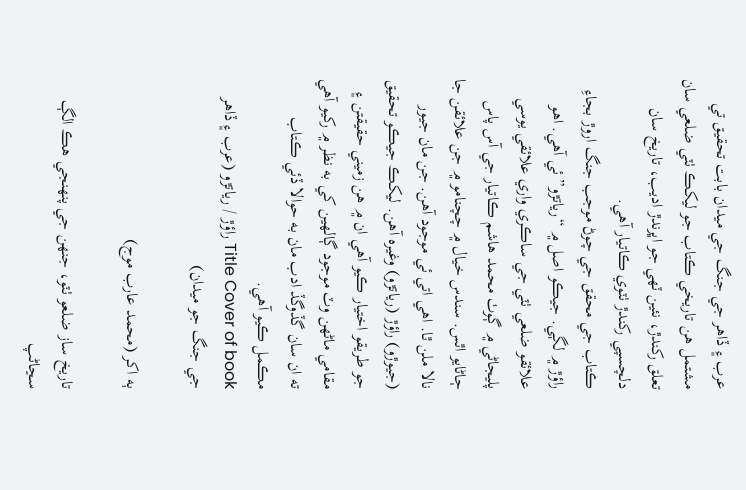عرب ۽ ڏاهر جي جنگ جي ميدان بابت تحقيق تي مشتمل هن تاريخي ڪتاب جو ليکڪ ٺٽي ضلعي سان تعلق رکندڙ، نئين ٽهي جو اڀرندڙ اديب، تاريخ سان دلچسپي رکندڙ ٺٽوي ڪاتيار آهي.
ڪتاب جي محقق جي چوڻ موجب جنگ اروڙ بجاءِ راؤڙ ۾ لڳي. جيڪو اصل ۾ “رياتڙو” ئي آهي. اهو علائقو ضلعي ٺٽي جي ساڪري واري علائقي يوسي پليجاڻي ۾ ڳوٺ محمد هاشم ڪاتيار جي آس پاس ڄاڻايو اٿس. سندس خيال ۾ چچنامو ۾ جن علائقن جا نالا ملن ٿا. اهي اتي ئي موجود آهن. جن مان جيور (جيوڙو) راؤڙ (رياتڙو) وغيره آهن. ليکڪ جيڪو تحقيق جو طريقو اختيار ڪيو آهي ان ۾ هن زميني حقيقتن ۽ مقامي ماڻهن وٽ موجود ڳالهين کي به نظر ۾ رکيو آهي ته ان سان گڏوگڏ ادب مان به حوالا ڏئي ڪتاب مڪمل ڪيو آهي.
Title Cover of book راؤڙ / رياتڙو (عرب ۽ ڏاهر جي جنگ جو ميدان)

ٻه اکر (محمد عارب موج)

تاريخ ساز ضلعو ٺٽو، جنهن جي پنهنجي هڪ الڳ سڃاڻپ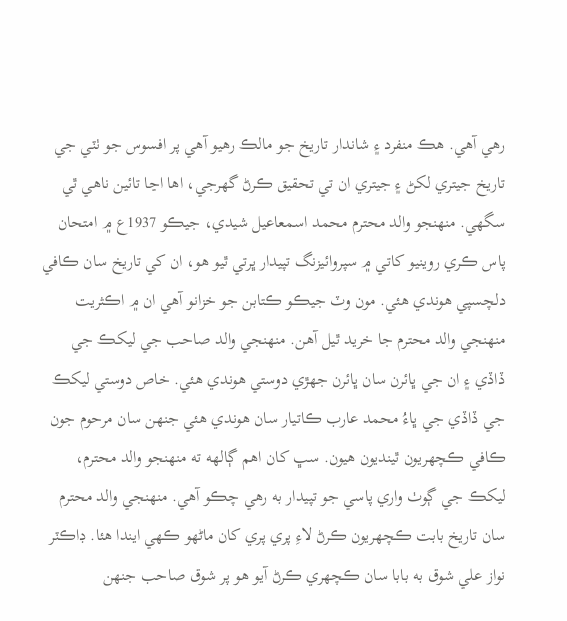رهي آهي. هڪ منفرد ۽ شاندار تاريخ جو مالڪ رهيو آهي پر افسوس جو ٺٽي جي تاريخ جيتري لکڻ ۽ جيتري ان تي تحقيق ڪرڻ گهرجي، اها اڃا تائين ناهي ٿي سگهي. منهنجو والد محترم محمد اسمعاعيل شيدي، جيڪو 1937ع ۾ امتحان پاس ڪري روينيو کاتي ۾ سپروائيزنگ تپيدار ڀرتي ٿيو هو، ان کي تاريخ سان ڪافي دلچسپي هوندي هئي. مون وٽ جيڪو ڪتابن جو خزانو آهي ان ۾ اڪثريت منهنجي والد محترم جا خريد ٿيل آهن. منهنجي والد صاحب جي ليکڪ جي ڏاڏي ۽ ان جي ڀائرن سان ڀائرن جهڙي دوستي هوندي هئي. خاص دوستي ليکڪ جي ڏاڏي جي ڀاءُ محمد عارب ڪاتيار سان هوندي هئي جنهن سان مرحوم جون ڪافي ڪچهريون ٿينديون هيون. سڀ کان اهم ڳالهه ته منهنجو والد محترم، ليکڪ جي ڳوٺ واري پاسي جو تپيدار به رهي چڪو آهي. منهنجي والد محترم سان تاريخ بابت ڪچهريون ڪرڻ لاءِ پري پري کان ماڻهو ڪهي ايندا هئا. ڊاڪٽر نواز علي شوق به بابا سان ڪچهري ڪرڻ آيو هو پر شوق صاحب جنهن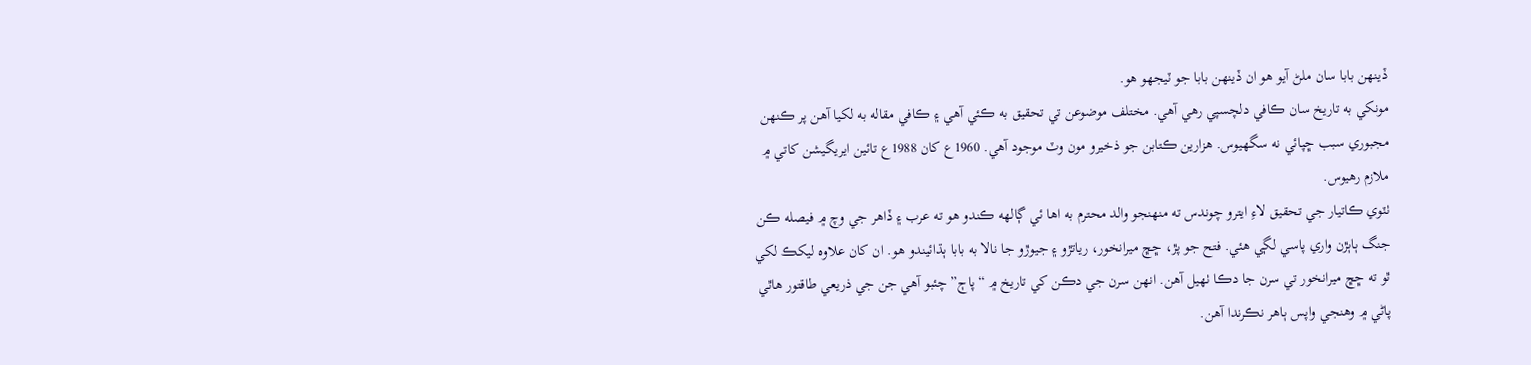ڏينهن بابا سان ملڻ آيو هو ان ڏينهن بابا جو ٽيجهو هو.
مونکي به تاريخ سان ڪافي دلچسپي رهي آهي. مختلف موضوعن تي تحقيق به ڪئي آهي ۽ ڪافي مقاله به لکيا آهن پر ڪنهن مجبوري سبب ڇپائي نه سگهيوس. هزارين ڪتابن جو ذخيرو مون وٽ موجود آهي. 1960ع کان 1988ع تائين ايريگيشن کاتي ۾ ملازم رهيوس.
ٺٽوي ڪاتيار جي تحقيق لاءِ ايترو چوندس ته منهنجو والد محترم به اها ئي ڳالهه ڪندو هو ته عرب ۽ ڏاهر جي وچ ۾ فيصله ڪن جنگ ٻاٻڙن واري پاسي لڳي هئي. فتح جو پڙ، ڇڇ ميرانخور، رياتڙو ۽ جيوڙو جا نالا به بابا ٻڌائيندو هو. ان کان علاوه ليکڪ لکي ٿو ته ڇڇ ميرانخور تي سرن جا دڪا ٺهيل آهن. انهن سرن جي دڪن کي تاريخ ۾ “پاڄ” چئبو آهي جن جي ذريعي طاقتور هاٿي پاڻي ۾ وهنجي واپس ٻاهر نڪرندا آهن.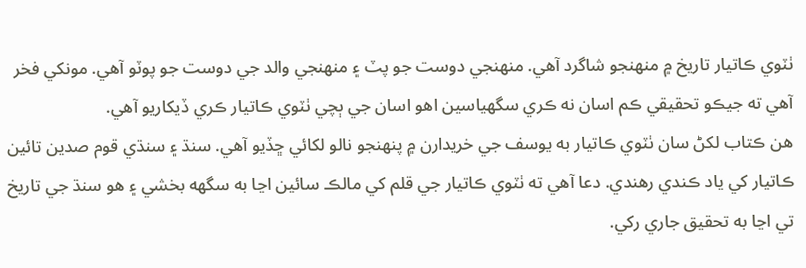ٺٽوي ڪاتيار تاريخ ۾ منهنجو شاگرد آهي. منهنجي دوست جو پٽ ۽ منهنجي والد جي دوست جو پوٽو آهي. مونکي فخر آهي ته جيڪو تحقيقي ڪم اسان نه ڪري سگهياسين اهو اسان جي ٻچي ٺٽوي ڪاتيار ڪري ڏيکاريو آهي.
هن ڪتاب لکڻ سان ٺٽوي ڪاتيار به يوسف جي خريدارن ۾ پنهنجو نالو لکائي ڇڏيو آهي. سنڌ ۽ سنڌي قوم صدين تائين ڪاتيار کي ياد ڪندي رهندي. دعا آهي ته ٺٽوي ڪاتيار جي قلم کي مالڪ سائين اڃا به سگهه بخشي ۽ هو سنڌ جي تاريخ تي اڃا به تحقيق جاري رکي.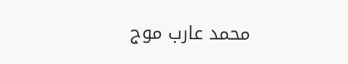محمد عارب موج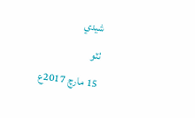شيدي
ٺٽو
15 مارچ 2017ع